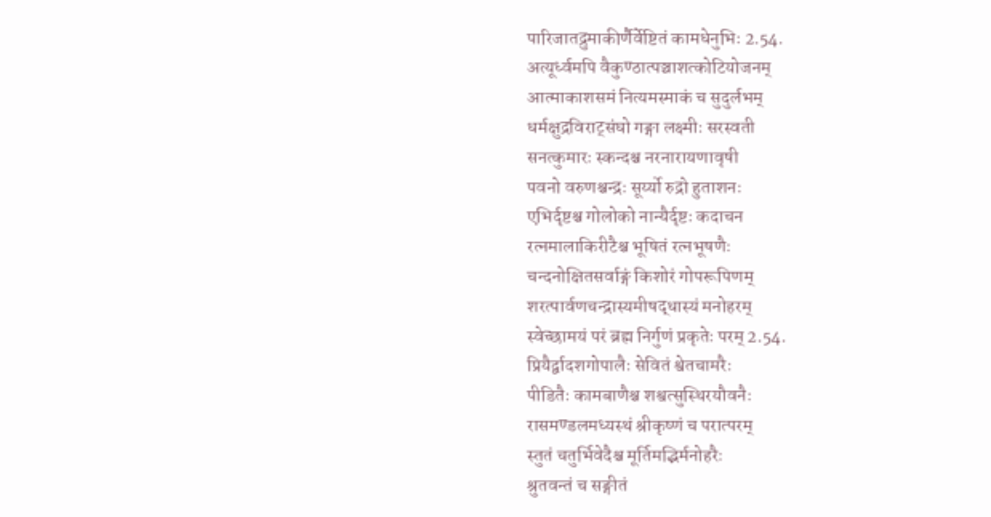पारिजातद्रुमाकीर्णैर्वेष्टितं कामधेनुभिः 2.54.
अत्यूर्ध्वमपि वैकुण्ठात्पञ्चाशत्कोटियोजनम्
आत्माकाशसमं नित्यमस्माकं च सुदुर्लभम्
धर्मक्षुद्रविराट्संघो गङ्गा लक्ष्मीः सरस्वती
सनत्कुमारः स्कन्दश्च नरनारायणावृषी
पवनो वरुणश्चन्द्रः सूर्य्यो रुद्रो हुताशनः
एभिर्दृष्टश्च गोलोको नान्यैर्दृष्टः कदाचन
रत्नमालाकिरीटैश्च भूषितं रत्नभूषणैः
चन्दनोक्षितसर्वाङ्गं किशोरं गोपरूपिणम्
शरत्पार्वणचन्द्रास्यमीषद्धास्यं मनोहरम्
स्वेच्छामयं परं ब्रह्म निर्गुणं प्रकृतेः परम् 2.54.
प्रियैर्द्वादशगोपालैः सेवितं श्वेतचामरैः
पीडितैः कामबाणैश्च शश्वत्सुस्थिरयौवनैः
रासमण्डलमध्यस्थं श्रीकृष्णं च परात्परम्
स्तुतं चतुर्भिवेदैश्च मूर्तिमद्भिर्मनोहरैः
श्रुतवन्तं च सङ्गीतं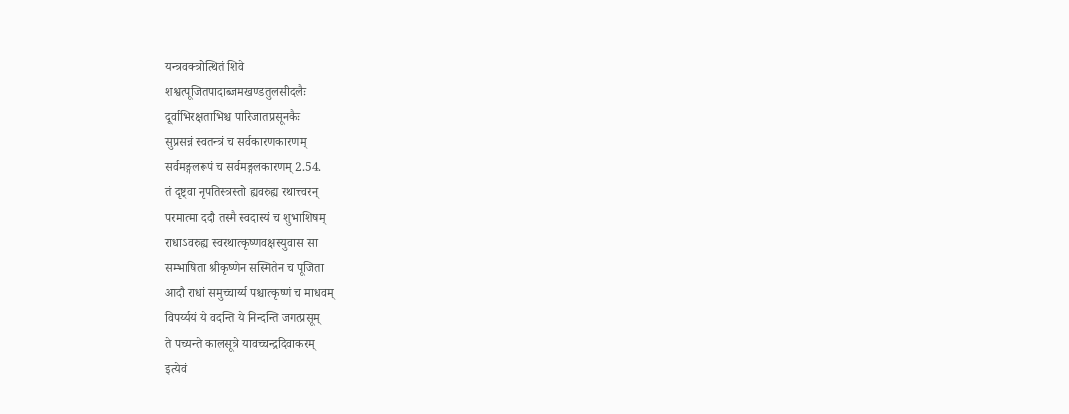यन्त्रवक्त्रोत्थितं शिवे
शश्वत्पूजितपादाब्जमखण्डतुलसीदलैः
दूर्वाभिरक्षताभिश्च पारिजातप्रसूनकैः
सुप्रसन्नं स्वतन्त्रं च सर्वकारणकारणम्
सर्वमङ्गलरूपं च सर्वमङ्गलकारणम् 2.54.
तं दृष्ट्वा नृपतिस्त्रस्तो ह्यवरुह्य रथात्त्वरन्
परमात्मा ददौ तस्मै स्वदास्यं च शुभाशिषम्
राधाऽवरुह्य स्वरथात्कृष्णवक्षस्युवास सा
सम्भाषिता श्रीकृष्णेन सस्मितेन च पूजिता
आदौ राधां समुच्चार्य्य पश्चात्कृष्णं च माधवम्
विपर्य्ययं ये वदन्ति ये निन्दन्ति जगत्प्रसूम्
ते पच्यन्ते कालसूत्रे यावच्चन्द्रदिवाकरम्
इत्येवं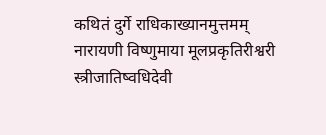कथितं दुर्गे राधिकाख्यानमुत्तमम्
नारायणी विष्णुमाया मूलप्रकृतिरीश्वरी
स्त्रीजातिष्वधिदेवी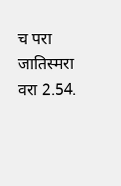च परा जातिस्मरा वरा 2.54.